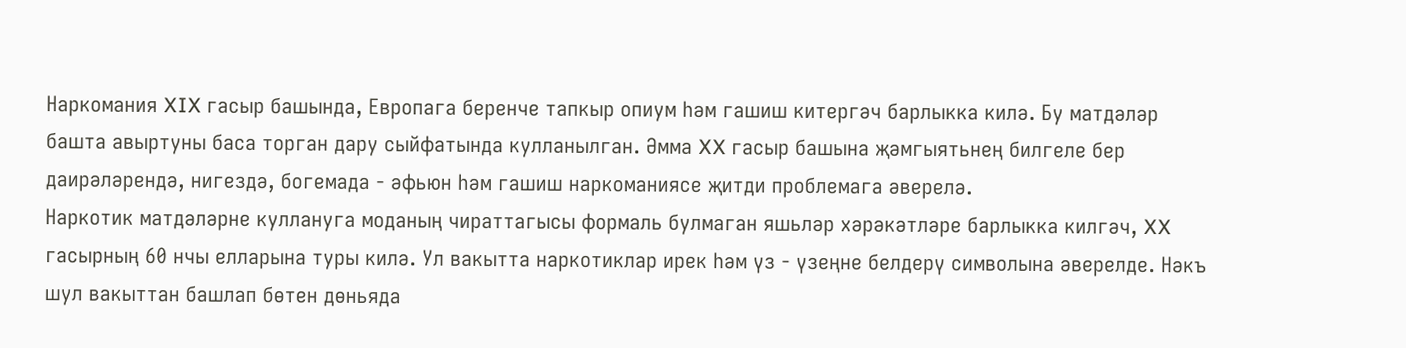Наркомания XIX гасыр башында, Европага беренче тапкыр опиум һәм гашиш китергәч барлыкка килә. Бу матдәләр башта авыртуны баса торган дару сыйфатында кулланылган. Әмма XX гасыр башына җәмгыятьнең билгеле бер даирәләрендә, нигездә, богемада - әфьюн һәм гашиш наркоманиясе җитди проблемага әверелә.
Наркотик матдәләрне куллануга моданың чираттагысы формаль булмаган яшьләр хәрәкәтләре барлыкка килгәч, XX гасырның 60 нчы елларына туры килә. Ул вакытта наркотиклар ирек һәм үз - үзеңне белдерү символына әверелде. Нәкъ шул вакыттан башлап бөтен дөньяда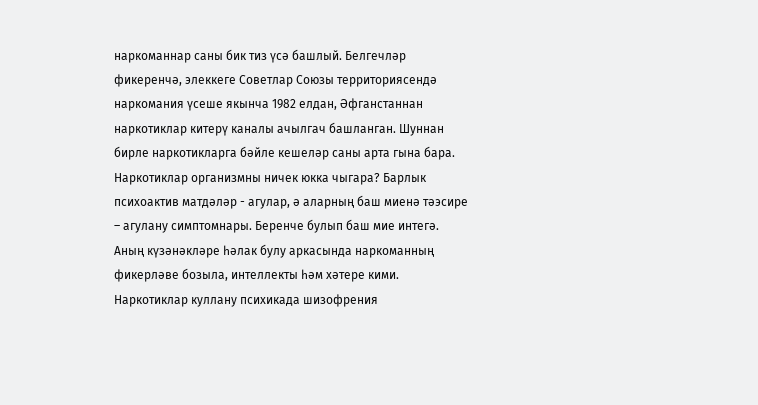наркоманнар саны бик тиз үсә башлый. Белгечләр фикеренчә, элеккеге Советлар Союзы территориясендә наркомания үсеше якынча 1982 елдан, Әфганстаннан наркотиклар китерү каналы ачылгач башланган. Шуннан бирле наркотикларга бәйле кешеләр саны арта гына бара.
Наркотиклар организмны ничек юкка чыгара? Барлык психоактив матдәләр - агулар, ә аларның баш миенә тәэсире – агулану симптомнары. Беренче булып баш мие интегә. Аның күзәнәкләре һәлак булу аркасында наркоманның фикерләве бозыла, интеллекты һәм хәтере кими. Наркотиклар куллану психикада шизофрения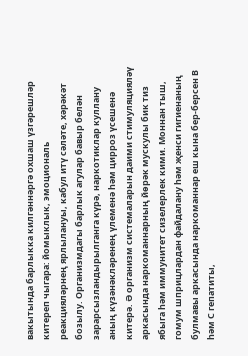вакытында барлыкка килгәннәргә охшаш үзгәрешләр китереп чыгара: йомыклык, эмоциональ реакцияләрнең ярлылануы, кабул итү сәләте, хәрәкәт бозылу. Организмдагы барлык агулар бавыр белән зарарсызландырылганга күрә, наркотиклар куллану аның күзәнәкләренең үлеменә һәм цирроз үсешенә китерә. Ә организм системаларын даими стимуляцияләү аркасында наркоманнарның йөрәк мускулы бик тиз ябыга һәм иммунитет сизелерлек кими. Моннан тыш, гомум шприцлардан файдалану һәм җенси гигиенаның булмавы аркасында наркоманнар еш кына бер-берсен В һәм С гепатиты,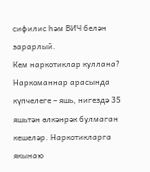сифилис һәм ВИЧ белән зарарлый.
Кем наркотиклар куллана? Наркоманнар арасында күпчелеге – яшь, нигездә 35 яшьтән өлкәнрәк булмаган кешеләр. Наркотикларга якынаю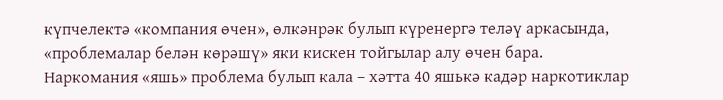күпчелектә «компания өчен», өлкәнрәк булып күренергә теләү аркасында, «проблемалар белән көрәшү» яки кискен тойгылар алу өчен бара.
Наркомания «яшь» проблема булып кала – хәтта 40 яшькә кадәр наркотиклар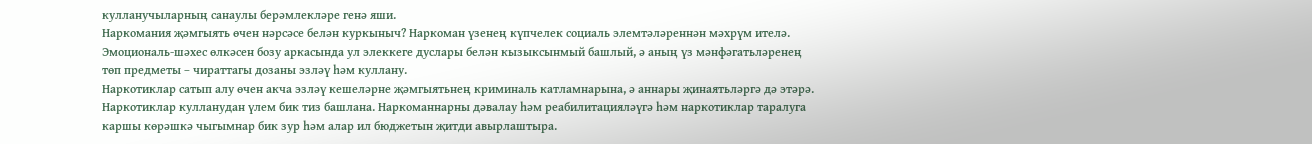кулланучыларның санаулы берәмлекләре генә яши.
Наркомания җәмгыять өчен нәрсәсе белән куркыныч? Наркоман үзенең күпчелек социаль элемтәләреннән мәхрүм ителә. Эмоциональ-шәхес өлкәсен бозу аркасында ул элеккеге дуслары белән кызыксынмый башлый, ә аның үз мәнфәгатьләренең төп предметы – чираттагы дозаны эзләү һәм куллану.
Наркотиклар сатып алу өчен акча эзләү кешеләрне җәмгыятьнең криминаль катламнарына, ә аннары җинаятьләргә дә этәрә. Наркотиклар кулланудан үлем бик тиз башлана. Наркоманнарны дәвалау һәм реабилитацияләүгә һәм наркотиклар таралуга каршы көрәшкә чыгымнар бик зур һәм алар ил бюджетын җитди авырлаштыра.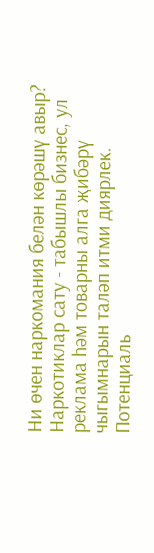Ни өчен наркомания белән көрәшү авыр? Наркотиклар сату - табышлы бизнес, ул реклама һәм товарны алга җибәрү чыгымнарын таләп итми диярлек. Потенциаль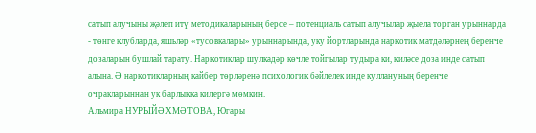сатып алучыны җәлеп итү методикаларының берсе – потенциаль сатып алучылар җыела торган урыннарда - төнге клубларда, яшьләр «тусовкалары» урыннарында, уку йортларында наркотик матдәләрнең беренче дозаларын бушлай тарату. Наркотиклар шулкадәр көчле тойгылар тудыра ки, киләсе доза инде сатып алына. Ә наркотикларның кайбер төрләренә психологик бәйлелек инде куллануның беренче очракларыннан ук барлыкка килергә мөмкин.
Альмира НУРЫЙӘХМӘТОВА, Югары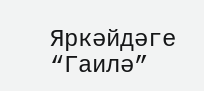Яркәйдәге “Гаилә”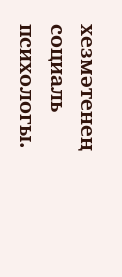хезмәтенең социаль психологы.